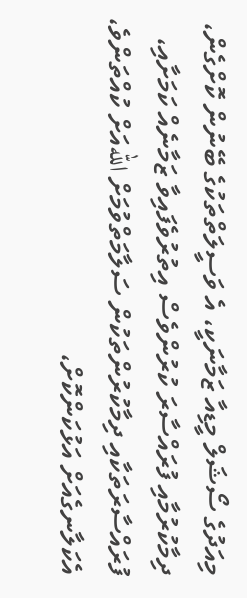މިއަދުގެ ސޯޝަލް މީޑިއާ ޒަމާނަކީ، އެ ވަސީލަތްތަކުގެ ބޭނުން ކޮށްގެން، ދިމާކުރުމާއި ފުރައްސާރަ ކުރުންވެސް އިތުރުވެފައިވާ ޒަމާނެއް ކަމަށާއި، ފުރައްސާރަތަކާއި ދިމާކުރުންތަކުން ސަލާމަތްވުމަށް اللهއަށް ކުއްތަންވެ، އެކަލާނގެއަށް އަޅުކަންކޮށް،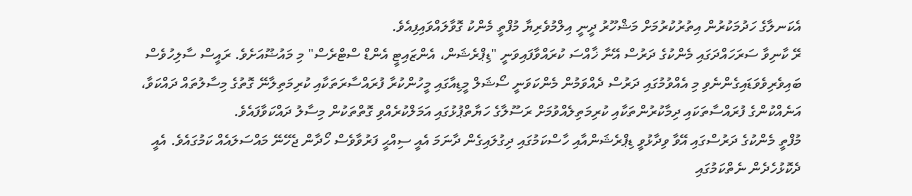އެކަނލާގެ ހަދުމަކުރުން އިތުރުކުރުމަށް މަޝްހޫރު ދީނީ އިލްމުވެރިޔާ މުފްތީ މެންކު ގޮވާލައްވައިފިއެވެ.
ރޭ ކާނިވާ ސަރަހައްދަގައި މެންކުގެ ދަރުސް އޭނާ ޚާއްސަ ކުރައްވާފައިވަނީ "ޑިޕްރެޝަން، އެންޒައިޓީ އެންޑް ސްޓްރެސް" މި މައުޟޫއަށެވެ. ރައީސް ސާލިހުވެސް ބައިވެރިވެވަޑައިގެންނެވި މި އެއްވުމުގައި ދަރުސް ދެއްވަމުން މެންކަވަނީ ސޯޝަލް މީޑިއާގައި މީހުންކުރާ ފުރައްސާރަތަކާއި ކުރިމަތިލާނޭ ގޮތުގެ މިސާލުތައް ދައްކަވާ، އަނެއްކުންގެ ފުރައްސާތަކައި ދިމާކުރުންތަކާއި ކުރިމަތިލެއްވުމަށް ރަސޫލާގެ ހަޔާތްޕުޅުގައި އަމަލްކުރެއްވި ގޮތްތަކުން މިސާލު ދައްކަވާފައެވެ.
މުފްތީ މެންކުގެ ދަރުސްގައި އޭވާ ވިދާޅުވީ ޑިޕްރެޝަންއާއި ހާސްކަމުގައި ދިގުލައިގެން ދާނަމަ އެއީ ސިއްޙީ ފަރުވާވެސް ހޯދާން ޖެހޭނޭ މައްސަލައެއް ކަމުގައެވެ. އެއީ ދެކޮޅުހެދެން ނެތްކަމުގައި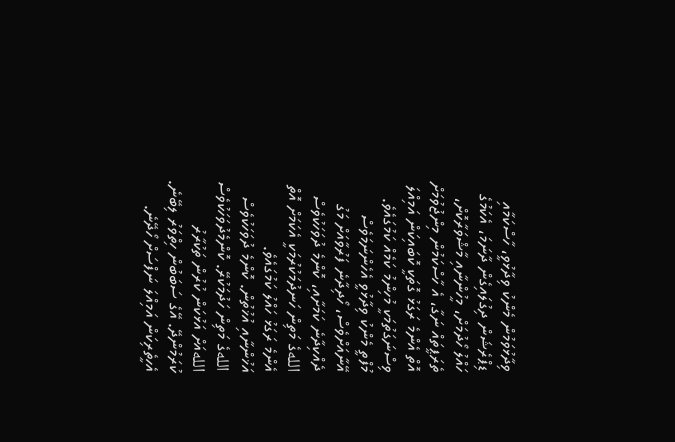ވިދާޅުވަމުން މެންކު ވިދާޅުވީ، ހާސްކަމާއި ޑިޕްރެޝަން ދިގުލައިގެން ދާނަމަ، އެކަމުގެ ހައްލު ހޯދުމަށް، މީހުންނާއި މާޝްވަރާކޮށް، ތެރަޕީތައް ނަގާ، އެ ހާސްކަމުން މިންޖުވުމަށް އޮތް އެންމެ ރަގަޅު ގޮތަކީ ކޮބައިކަން އަމިއްލަ ވިސްނަގަތުމަކީ މުހިންމު ކަމެއް ކަމުގައެވެ.
މުފްތީ މެންކު ވިދާޅުވީ އެހެންނަމަވެސް އޭނާއަށްވެސް، ހޯދިދާނެ ފަރުވާއަށް މަގު ދެއްކިދާނެ ކަމަށާއި، ކޮންމެ ދުވަހަކުވެސް اللهގެ މަތިން ހަނދުމަކުރުމަކީ އެކަމަށް އޮތް އެންމެ ރަގަޅު ހައްލު ކަމުގައެވެ.
އަޚުންނާއި އުޚުތުން. ކޮންމެ ދުވަހަކުވެސް اللهގެ މަތިން ހަދުމަކުރޭ. ކޮންމެދުވަހަކުވެސް اللهއަށް އަޅުކަން ކުރުން ތަކުރާރު ކުރަމުންދޭ. އޭގެ ސަބަބުން ހިތްވަރު ލިބޭނެ. އެހީތެރިކަން އަމިއްލަ ނަފްސަށް ހޯދޭނެ.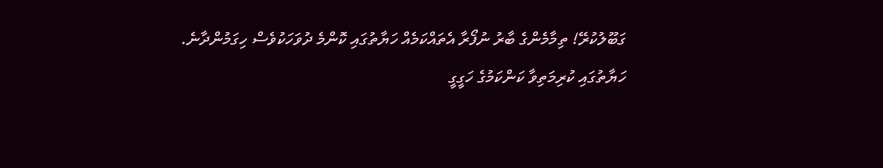ގަބޫލުކުރޭ! ތިމާމެންގެ ބާރު ނުފޯރާ އެތައްކަމެއް ހަޔާތުގައި ކޮންމެ ދުވަހަކުވެސް ހިގަމުންދާނެ.
ހަޔާތުގައި ކުރިމަތިވާ ކަންކަމުގެ ހަގީގީ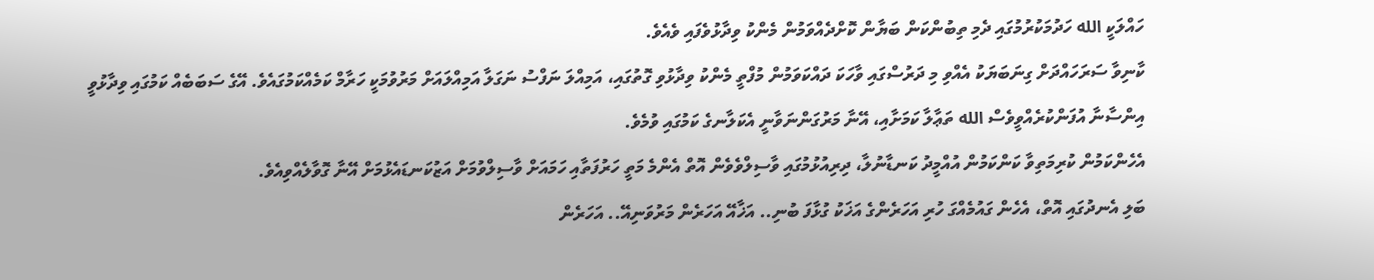ހައްލަކީ الله ހަދުމަކުރުމުގައި ދެމި ތިބުންކަން ބަޔާން ކޮށްދެއްވަމުން މެންކު ވިދާޅުވެފައި ވެއެވެ.
ކާނިވާ ސަރަހައްދަށް ގިނަބަޔަކު އެއްވި މި ދަރުސްގައި ވާހަކަ ދައްކަވަމުން މުފްތީ މެންކު ވިދާޅުވި ގޮތުގައި، އަމިއްލަ ނަފްސު ނަގަލާ އަމިއްލައަށް މަރުވުމަކީ ހަރާމް ކަމެއްކަމުގައެވެ. އޭގެ ސަބަބެއް ކަމުގައި ވިދާޅުވީ އިންސާނާ އުފަންކުރެއްވީވެސް الله ތަޢާލާ ކަމަށާއި، އޭނާ މަރުގަންނަވާނީ އެކަލާނގެ ކަމުގައި ވުމެވެ.
އެހެންކަމުން ކުރިމަތިވާ ކަންކަމުން އުއްމީދު ކަނޑާނުލާ، ދިރިއުޅުމުގައި ވާސިލްވެވެން އޮތް އެންމެ މަތީ ހަރުފަތާއި ހަމައަށް ވާސިލްވުމަށް އަޒުކަނޑައެޅުމަށް އޭނާ ގޮވާލެއްވިއެވެ.
ބަލި އެނދުގައި އޮތް، އެހެން ގައުމެއްގަ ހުރި އަހަރެންގެ އަޚަކު ގުޅާފަ ބުނި.. އަޚާއޭ އަހަރެން މަރުވަނިއޭ.. އަހަރެން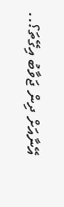އޭނާއަށް ދިން ޖަވާބު އިގޭތަ؟..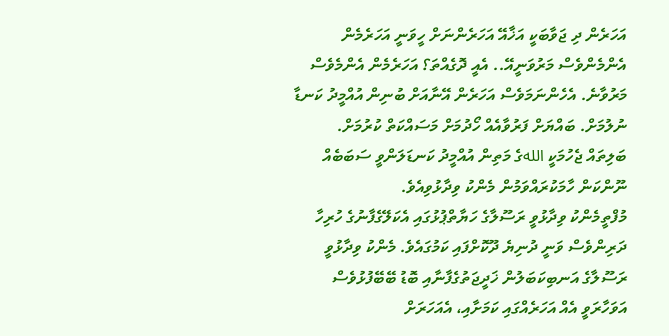އަހަރެން ދި ޖަވާބަކީ އަޚާއޭ އަހަރެންނަށް ހީވަނީ އަހަރެމެން އެންމެންވެސް މަރުވަނީއޭ.. އެއީ ދޮގެއްތަ؟ އަހަރެމެން އެންމެވެސް މަރުވާނެ. އެހެންނަމަވެސް އަހަރެން އޭނާއަށް ބުނިން އުއްމީދު ކަނޑާ ނުލުމަށް. ބައްޔަށް ފަރުވާއެއް ހޯދުމަށް މަސައްކަތް ކުރުމަށް.
ބަލިތައް ޖެހުމަކީ اللهގެ މަތިން އުއްމީދު ކަނޑަލަންވީ ސަބަބެއް ނޫންކަން ހާމަކުރައްވަމުން މެންކު ވިދާޅުވިއެވެ.
މުފްތީމެންކު ވިދާޅުވީ ރަސޫލާގެ ހަޔާތްޕުޅުގައި އެކަލޭގެފާނުގެ ހުރިހާ ދަރިންވެސް ވަނީ ދުނިޔެ ދޫކޮށްފައި ކަމުގައެވެ. މެންކު ވިދާޅުވީ ރަސޫލާގެ އަނބިކަބަލުން ޚަދީޖަތުގެފާނާއި ބޮޑު ބޭބޭފުޅުވެސް އަވަހާރަވީ އެއް އަހަރެއްގައި ކަމަށާއި، އެއަހަރަށް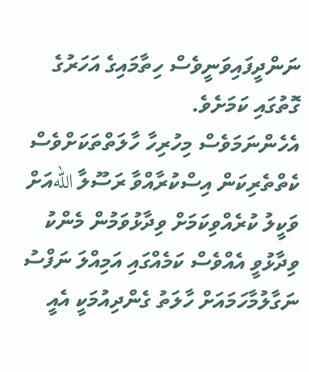ނަންދީފައިވަނީވެސް ހިތާމައިގެ އަހަރުގެ ގޮތުގައި ކަމަށެވެ.
އެހެންނަމަވެސް މިހުރިހާ ހާލަތްތަކަށްވެސް ކެތްތެރިކަން އިސްކުރާއްވާ ރަސޫލާ اللهއަށް ވަކީލު ކުރެއްވިކަމަށް ވިދާޅުވަމުން މެންކު ވިދާޅުވީ އެއްވެސް ކަމެއްގައި އަމިއްލަ ނަފްސު ނަގާލުމާހަމައަށް ހާލަތު ގެންދިއުމަކީ އެއީ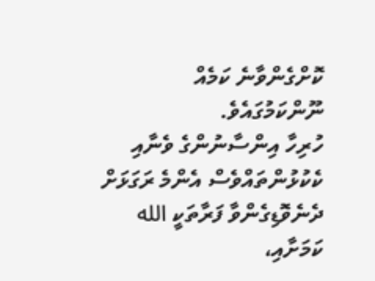ކޮށްގެންވާނެ ކަމެއް ނޫންކަމުގައެވެ.
ހުރިހާ އިންސާނުންގެ ވެނާއި ކެކުޅުންތައްވެސް އެންމެ ރަގަޅަށް ދެނެވޮޑިގެންވާ ފަރާތަކީ الله ކަމަށާއި،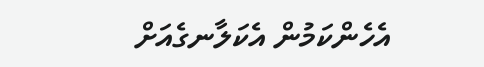އެހެންކަމުން އެކަލާނގެއަށް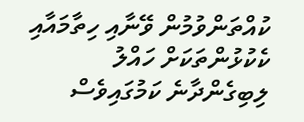ކުއްތަންވުމުން ވޭނާއި ހިތާމައާއި ކެކުޅުންތަކަށް ހައްލު ލިބިގެންދާނެ ކަމުގައިވެސް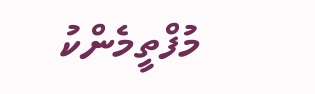މުފްތީމެންކު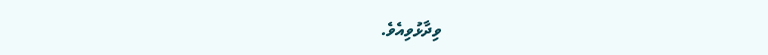ވިދާޅުވިއެވެ.